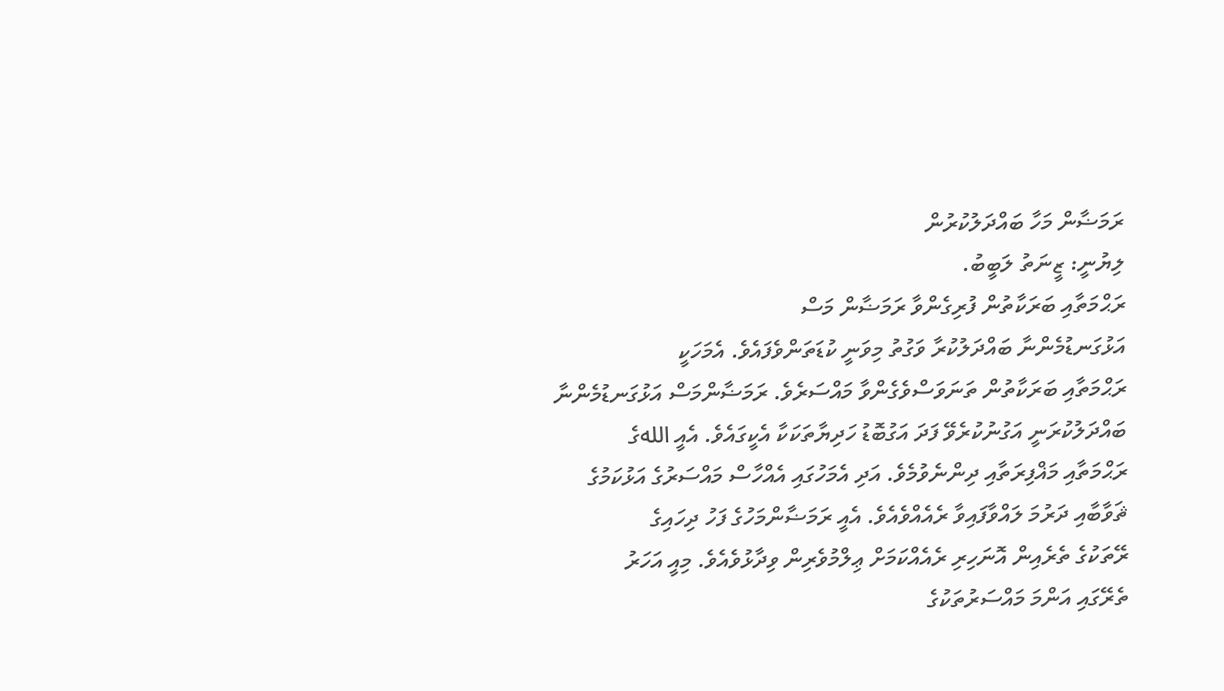ރަމަޟާން މަހާ ބައްދަލުކުރުން
ލިޔުނީ: ޒީނަތު ލަބީބު.
ރަޙްމަތާއި ބަރަކާތުން ފުރިގެންވާ ރަމަޟާން މަސް
އަޅުގަނޑުމެންނާ ބައްދަލުކުރާ ވަގުތު މިވަނީ ކުޑަތަންވެފައެވެ. އެމަހަކީ
ރަޙްމަތާއި ބަރަކާތުން ތަނަވަސްވެގެންވާ މައްސަރެވެ. ރަމަޟާންމަސް އަޅުގަނޑުމެންނާ
ބައްދަލުކުރަނީ އަގުނުކުރެވޭ ފަދަ އަގުބޮޑު ހަދިޔާތަކަކާ އެކީގައެވެ. އެއީ اللهގެ
ރަޙްމަތާއި މަޣްފިރަތާއި ދިންނެވުމެވެ. އަދި އެމަހުގައި އެއްހާސް މައްސަރުގެ އަޅުކަމުގެ
ޘަވާބާއި ދަރުމަ ލައްވާފައިވާ ރެއެއްވެއެވެ. އެއީ ރަމަޟާންމަހުގެ ފަހު ދިހައިގެ
ރޭތަކުގެ ތެރެއިން އޮނަހިރި ރެއެއްކަމަށް ޢިލްމުވެރިން ވިދާޅުވެއެވެ. މިއީ އަހަރު
ތެރޭގައި އަންމަ މައްސަރުތަކުގެ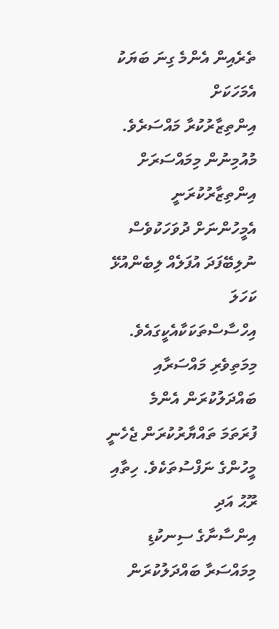ތެރެއިން އެންމެ ގިނަ ބަޔަކު އެމަހަކަށް
އިންތިޒާރުކުރާ މައްސަރެވެ. މުއުމިނުން މިމައްސަރަށް އިންތިޒާރުކުރަނީ
އެމީހުންނަށް ދުވަހަކުވެސް ނުލިބޭފަދަ އުފަލެއް ލިބެންއުޅޭ ކަހަލަ
އިހްސާސްތަކަކާއެކީގައެވެ.
މިމަތިވެރި މައްސަރާއި ބައްދަލުކުރަން އެންމެ
ފުރަތަމަ ތައްޔާރުކުރަން ޖެހެނީ މީހުންގެ ނަފްސުތަކެވެ. ހިތާއި ރޫޙު އަދި
އިންސާނާގެ ސިނކުޑި މިމައްސަރާ ބައްދަލުކުރަން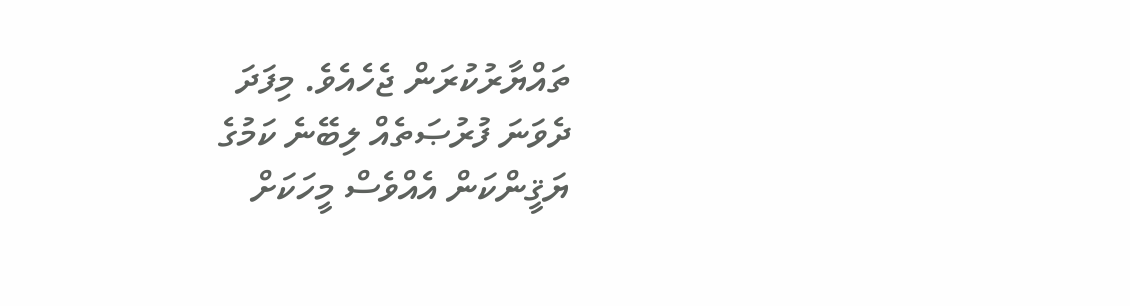ތައްޔާރުކުރަން ޖެހެއެވެ. މިފަދަ
ދެވަނަ ފުރުޞަތެއް ލިބޭނެ ކަމުގެ ޔަޤީންކަން އެއްވެސް މީހަކަށް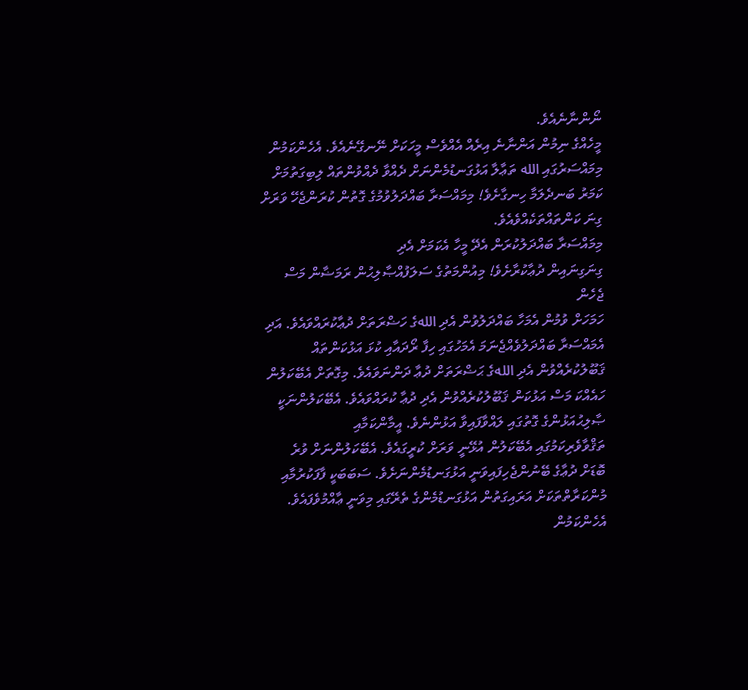ނޯންނާނެއެވެ.
މީހެއްގެ ނިމުން އަންނާނެ އިރެއް އެއްވެސް މީހަކަށް ނޭނގޭނެއެވެ. އެހެންކަމުން
މިމައްސަރުގައި الله ތަޢާލާ އަޅުގަނޑުމެންނަށް ދެއްވާ ދެއްވުންތައް ލިބިގަތުމަށް
ކަމަރު ބަނދެލަމާ ހިނގާށެވެ! މިމައްސަރާ ބައްދަލުވުމުގެ ގޮތުން ކުރަންޖެހޭ ވަރަށް
ގިނަ ކަންތައްތަކެއްވެއެވެ.
މިމައްސަރާ ބައްދަލުކުރަން އެދޭ މީހާ އެކަމަށް އެދި
ގިނަގިނައިން ދުޢާކުރާށެވެ! މިއުންމަތުގެ ސަލަފުއްޞާލިޙުން ރަމަޟާން މަސް ޖެހެން
ހަމަހަށް ވުމުން އެމަހާ ބައްދަލުވުން އެދި اللهގެ ހަޟްރަތަށް ދުޢާކުރައްވައެވެ. އަދި
އެމައްސަރާ ބައްދަލުވެއްޖެނަމަ އެމަހުގައި ހިފާ ރޯދައާއި ކުޅަ އަޅުކަންތައް
ޤަބޫލުކުރެއްވުން އެދި اللهގެ ޙަޟްރަތަށް ދުޢާ ދަންނަވައެވެ. މިގޮތަށް އެބޭކަލުން
ހައެއްކަ މަސް އަޅުކަން ޤަބޫލުކުރެއްވުން އެދި ދުޢާ ކުރައްވައެވެ. އެބޭކަލުންނަކީ
ޞާލިޙުއަޅުންގެ ގޮތުގައި ލައްވާފައިވާ އަޅުންނެވެ. އީމާންކަމާއި
ތަޤްވާވެރިކަމުގައި އެބޭކަލުން އުޅޭނީ ވަރަށް ކުރީގައެވެ. އެބޭކަލުންނަށް ވުރެ
ބޮޑަށް ދުޢާގެ ބޭނުންޖެހިފައިވަނީ އަޅުގަނޑުމެންނަށެވެ. ސަބަބަކީ ފާފަކުރުމާއި
މުންކަރާތްތަކަށް އަރައިގަތުން އަޅުގަނޑުމެންގެ ތެރޭގައި މިވަނީ ޢާއްމުވެފައެވެ.
އެހެންކަމުން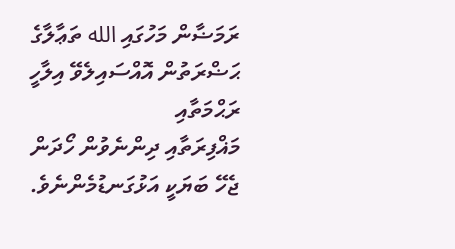ރަމަޟާން މަހުގައި الله ތަޢާލާގެ ޙަޟްރަތުން އޮއްސައިލެވޭ އިލާހީ ރަޙްމަތާއި
މަޣްފިރަތާއި ދިންނެވުން ހޯދަން ޖެހޭ ބަޔަކީ އަޅުގަނޑުމެންނެވެ.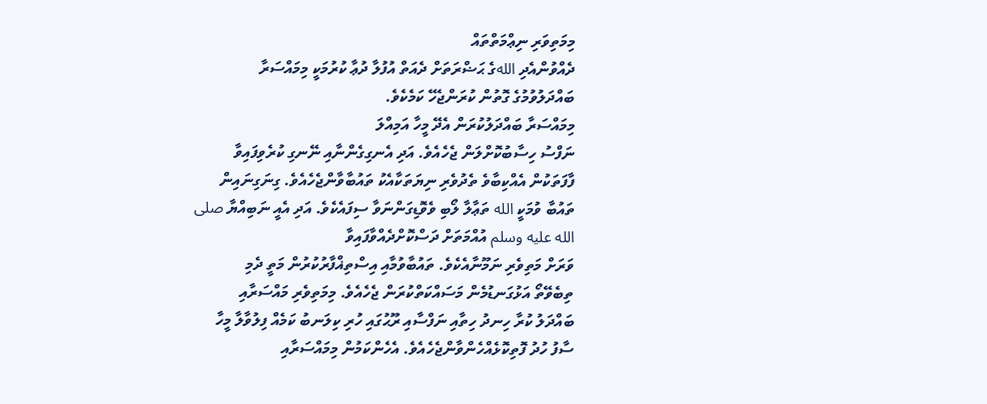މިމަތިވަރި ނިޢްމަތްތައް
ދެއްވުންއެދި اللهގެ ޙަޟްރަތަށް ދެއަތް އުފުލާ ދުޢާ ކުރުމަކީ މިމައްސަރާ
ބައްދަލުވުމުގެ ގޮތުން ކުރަންޖެހޭ ކަމެކެވެ.
މިމައްސަރާ ބައްދަލުކުރަން އެދޭ މީހާ އަމިއްލަ
ނަފްސު ހިސާބުކޮށްލަން ޖެހެއެވެ. އަދި އެނގިގެންނާއި ނޭނގި ކުރެވިފައިވާ
ފާފަތަކުން އެއްކިބާވެ ތެދުވެރި ނިޔަތަކާއެކު ތައުބާވާންޖެހެއެވެ. ގިނަގިނައިން
ތައުބާ ވުމަކީ الله ތަޢާލާ ލޯބި ވެވޮޑިގަންނަވާ ސިފައެކެވެ. އަދި އެއީ ނަބިއްޔާ صلى
الله عليه وسلم އުއްމަތަށް ދަސްކޮށްދެއްވާފައިވާ
ވަރަށް މަތިވެރި ނަމޫނާއެކެވެ. ތައުބާވުމާއި އިސްތިޣްފާރުކުރުން މަތީ ދެމި
ތިބެވޭތޯ އަޅުގަނޑުމެން މަސައްކަތްކުރަން ޖެހެއެވެ. މިމަތިވެރި މައްސަރާއި
ބައްދަލު ކުރާ ހިނދު ހިތާއި ނަފްސާއި ރޫޙުގައި ހުރި ކިލަނބު ކަމެއް ފިލުވާލާ މީހާ
ސާފު ހުދު ފޮތިކޮޅެއްހެންވާންޖެހެއެވެ. އެހެންކަމުން މިމައްސަރާއި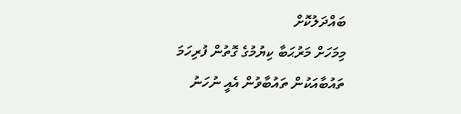ބައްދަލުކޮށް
މިމަހަށް މަރުޙަބާ ކިޔުމުގެ ގޮތުން ފުރިހަމަ ތައުބާއަކުން ތައުބާވުން އެއީ ނުހަނު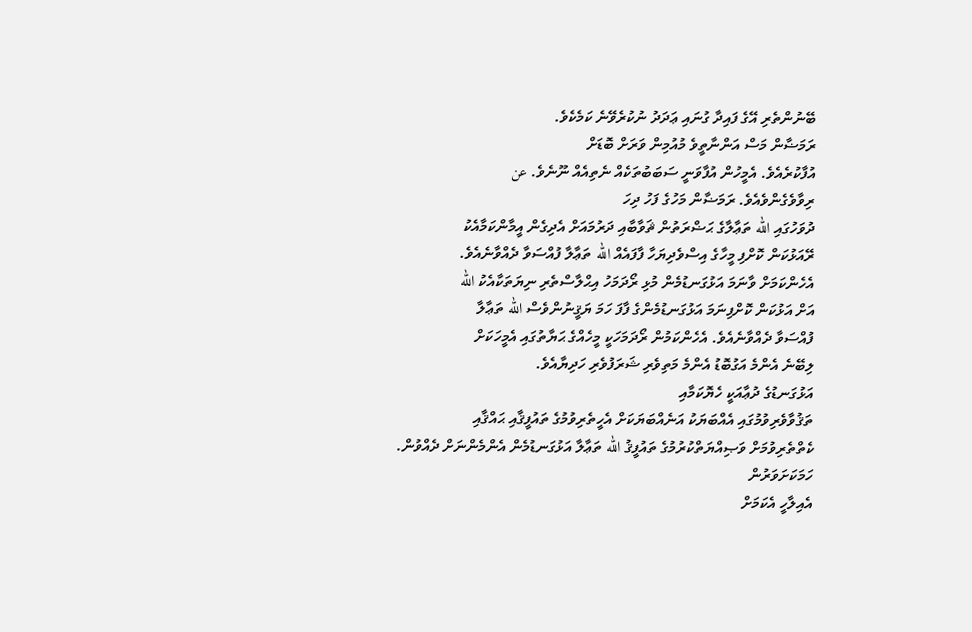ބޭނުންތެރި އޭގެ ފައިދާ ގުނައި ޢަދަދު ނުކުރެވޭނެ ކަމެކެވެ.
ރަމަޟާން މަސް އަންނާތީވެ މުއުމިން ވަރަށް ބޮޑަށް
އުފާކުރެއެވެ. އެމީހުން އުފާވަނީ ސަބަބުތަކެއް ނެތިއެއް ނޫނެވެ. عن
ރިވާވެގެންވެއެވެ. ރަމަޟާން މަހުގެ ފަހު ދިހަ
ދުވަހުގައި الله ތަޢާލާގެ ޙަޟްރަތުން ޘަވާބާއި ދަރުމައަށް އެދިގެން އީމާންކަމާއެކު
ރޭއަޅުކަން ކޮށްފި މީހާގެ އިސްވެދިޔަހާ ފާފައެއް الله ތަޢާލާ ފުއްސަވާ ދެއްވާނެއެވެ.
އެހެންކަމަށް ވާނަމަ އަޅުގަނޑުމެން މުޅި ރޯދަމަހު އިޙްލާސްތެރި ނިޔަތަކާއެކު الله
އަށް އަޅުކަން ކޮށްފިނަމަ އަޅުގަނޑުމެންގެ ފާފަ ހަމަ ޔަޤީނުންވެސް الله ތަޢާލާ
ފުއްސަވާ ދެއްވާނެއެވެ. އެހެންކަމުން ރޯދަމަހަކީ މީހެއްގެ ޙަޔާތުގައި އެމީހަކަށް
ލިބޭނެ އެންމެ އަގުބޮޑު އެންމެ މަތިވެރި ޝަރަފުވެރި ހަދިޔާއެވެ.
އަޅުގަނޑުގެ ދުޢާއަކީ ހެޔޮކަމާއި
ތަޤުވާވެރިވުމުގައި އެއްބަޔަކު އަނެއްބަޔަކަށް އެހީތެރިވުމުގެ ތައުފީޤާއި ޙައްޤާއި
ކެތްތެރިވުމަށް ވަޞިއްޔަތްކުރުމުގެ ތައުފީޤު الله ތަޢާލާ އަޅުގަނޑުމެން އެންމެންނަށް ދެއްވުން. ހަމަކަށަވަރުން
އެއިލާހީ އެކަމަށް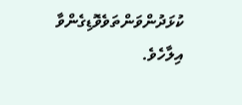ކުޅަދުންވަންތަވެވޮޑިގެންވާ އިލާހެވެ.